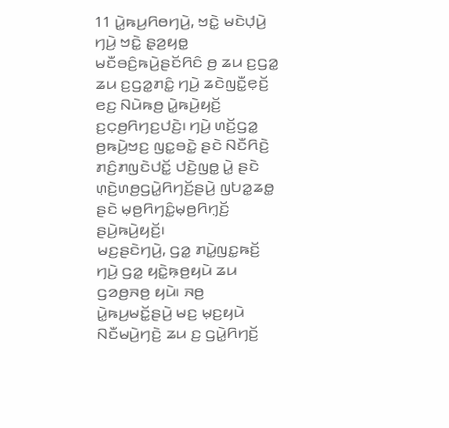11 ꤣꤧ꤭ꤒꤣ꤬ꤖꤥꤚꤣꤧ꤬, ꤠꤢꤧ꤭ ꤗꤢꤧꤓ꤫ꤣꤧ꤬ ꤚꤣꤧ꤬ ꤠꤢꤧ꤭ ꤔ꤫ꤤ꤬ꤟꤥ꤭ ꤗꤢꤪꤋꤢꤨ꤬ꤒꤣꤧ꤬ꤔꤢꤩꤖꤢꤨ ꤥ꤬ ꤘꤣ ꤢ꤬ꤞꤤ꤭ ꤘꤣ ꤢ꤬ꤞꤤ꤭ꤊꤢꤨ꤭ ꤚꤣꤧ꤬ ꤘꤢꤧꤜꤢꤪ꤭ꤕ꤫ꤢꤩ꤬ ꤕꤢ꤬ ꤡꤣꤧꤒꤥ꤬ ꤣꤧ꤭ꤒꤣꤧ꤬ꤟꤢꤩ꤬ ꤢ꤬ꤍ꤫ꤥ꤬ꤖꤚꤢ꤬ꤓꤢꤧ꤬꤯ ꤚꤣꤧ꤬ ꤛꤢꤩ꤬ꤞꤤ꤭ ꤥ꤬ꤒꤣꤧ꤬ꤠꤢ꤬ ꤜꤢ꤭ꤋꤢꤧ꤭ ꤔꤢꤧ ꤡꤢꤪꤖꤢꤧ꤬ ꤊꤢꤨ꤬ꤊꤜꤢꤧꤓꤢꤩ꤭ ꤓꤢꤧ꤬ꤜꤥ꤭ ꤣꤧ꤭ ꤔꤢꤧ ꤛ꤫ꤢꤧ꤬ꤛꤥ꤬ꤞꤣꤧ꤭ꤖꤚꤢꤩ꤬ꤔꤣꤧ꤬ ꤜꤝꤤ꤭ꤘꤥ꤭ ꤔꤢꤧ ꤗ꤫ꤥ꤬ꤖꤚꤢꤨ꤭ꤗ꤫ꤥ꤬ꤖꤚ꤫ꤢꤩ꤬ ꤔꤣꤧ꤬ꤒꤣꤧ꤬ꤟꤢꤩ꤬꤯
ꤗꤢ꤬ꤔꤢꤧꤚꤣꤧ꤬, ꤞꤤ꤭ ꤊꤣꤧ꤭ꤜꤢ꤭ꤒꤢꤩ꤬ ꤚꤣꤧ꤬ ꤞꤤ꤭ ꤟꤢꤧ꤭ꤒ꤫ꤥ꤬ꤟꤣꤧ ꤘꤣ ꤞꤤꤥ꤬ꤏꤥ꤬ ꤟꤣꤧ꤯ ꤏꤥ꤬ ꤣꤧ꤭ꤒꤣ꤬ꤗꤢꤩ꤭ꤔꤣꤧ꤬ ꤗꤢ꤬ ꤗ꤫ꤢ꤬ꤟꤣꤧ ꤡꤢꤪꤗꤣꤧ꤬ꤚꤢꤧ꤬ ꤘꤣ ꤢ꤬ ꤞꤣꤧ꤭ꤖꤚꤢꤩ꤬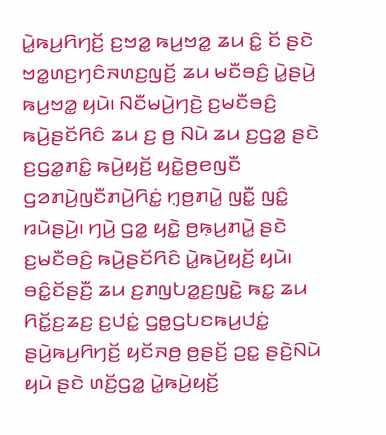ꤣꤧ꤭ꤒꤣ꤬ꤖꤚꤢꤩ꤬ ꤢ꤬ꤠꤤ꤭ ꤒꤣ꤬ꤠꤤ꤭ ꤘꤣ ꤢꤨ꤭ ꤢꤩ ꤔꤢꤧ ꤠꤤ꤭ꤛꤢ꤬ꤚꤢꤨꤏꤛꤢ꤬ꤜꤢꤩ꤬ ꤘꤣ ꤗꤢꤪꤋꤢꤨ꤬ ꤣꤧ꤭ꤔꤣꤧ꤬ ꤒꤣ꤬ꤠꤤ꤭ ꤟꤣꤧ꤯ ꤡꤢꤪꤗꤣꤧ꤬ꤚꤢꤧ꤬ ꤢ꤬ꤗꤢꤪꤋꤢꤨ꤬ ꤒꤣꤧ꤬ꤔꤢꤩꤖꤢꤨ ꤘꤣ ꤢ꤬ ꤥ꤬ ꤡꤣꤧ ꤘꤣ ꤢ꤬ꤞꤤ꤭ ꤔꤢꤧ ꤢ꤬ꤞꤤ꤭ꤊꤢꤨ꤭ ꤒꤣꤧ꤬ꤟꤢꤩ꤬ ꤟꤢꤧ꤭ꤥ꤬ꤕꤜꤢꤪ ꤞꤤꤊꤣꤧ꤬ꤜꤢꤪꤊꤣꤧ꤬ꤖꤢꤦ꤭ ꤚ꤫ꤥ꤬ꤊꤣꤧ꤭ ꤜꤢꤪ꤭ ꤜꤢꤨ꤭ ꤙꤣꤧꤔꤣꤧ꤬꤯ ꤚꤣꤧ꤬ ꤞꤤ꤭ ꤟꤢꤧ꤭ ꤥ꤬ꤒ꤫ꤣ꤬ꤊꤣꤧ꤭ ꤔꤢꤧ ꤢ꤬ꤗꤢꤪꤋꤢꤨ꤬ ꤒꤣꤧ꤬ꤔꤢꤩꤖꤢꤨ ꤣꤧ꤭ꤒꤣꤧ꤬ꤟꤢꤩ꤬ ꤟꤣꤧ꤯
ꤋꤢꤨ꤭ꤢꤩꤔꤢꤪ꤬ ꤘꤣ ꤢ꤬ꤊꤜꤝꤤ꤭ꤢ꤬ꤜꤢꤧ꤭ ꤒꤢ꤭ ꤘꤣ ꤖꤢꤩ꤭ꤢ꤬ꤘꤢ꤬ ꤢ꤬ꤓꤢꤦ꤭ ꤞꤥ꤭ꤞꤝꤢꤒꤣ꤬ꤓꤢꤦ꤭ ꤔꤣꤧ꤬ꤒꤣ꤬ꤖꤚꤢꤩ꤬ ꤟꤢꤩꤏꤥ꤬ ꤥ꤬ꤔꤢꤩ꤬ ꤑꤢ꤭ ꤔꤢꤧ꤬ꤡꤣꤧ ꤟꤣꤧ ꤔꤢꤧ ꤛꤢꤩ꤬ꤞꤤ꤭ ꤣꤧ꤭ꤒꤣꤧ꤬ꤟꤢꤩ꤬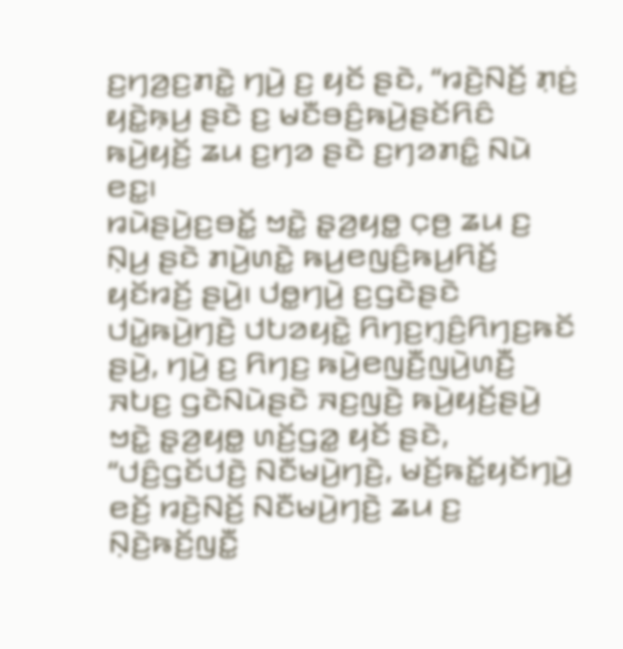ꤢ꤬ꤚꤤ꤬ꤢ꤬ꤊꤢꤧ꤭ ꤚꤣꤧ꤬ ꤢ꤬ ꤟꤢꤩ ꤔꤢꤧ, “ꤙꤢꤧ꤬ꤡꤢꤩ꤬ ꤊ꤫ꤢꤦ꤬ ꤟꤢꤧ꤭ꤒ꤫ꤣ꤬ ꤔꤢꤧ ꤢ꤬ ꤗꤢꤪꤋꤢꤨ꤬ꤒꤣꤧ꤬ꤔꤢꤩꤖꤢꤨ ꤒꤣꤧ꤬ꤟꤢꤩ꤬ ꤘꤣ ꤢ꤬ꤚꤤ ꤔꤢꤧ ꤢ꤬ꤚꤤꤊꤢꤨ꤭ ꤡꤣꤧ ꤕꤢ꤭꤯
ꤙꤣꤧꤔꤣꤧ꤬ꤢ꤬ꤋꤢꤩ꤭ ꤠꤢꤧ꤭ ꤔ꤫ꤤ꤬ꤟꤥ꤭ ꤍ꤫ꤥ꤬ ꤘꤣ ꤢ꤬ ꤡ꤫ꤣ꤬ ꤔꤢꤧ ꤊꤣꤧ꤬ꤛꤢꤧ꤭ ꤒꤣ꤬ꤕꤜꤢꤨ꤬ꤒꤣ꤬ꤖꤢꤩ꤬ ꤟꤢꤩꤙꤢꤩ꤬ ꤔꤣꤧ꤬꤯ ꤓꤥ꤭ꤚꤣꤧ꤬ ꤢ꤬ꤞꤢꤧꤔꤢꤧ ꤓꤣꤧ꤭ꤒꤣꤧ꤬ꤚꤢꤧ꤬ ꤓꤝꤤꤟꤢꤧ꤭ ꤖꤚꤢ꤬ꤚ꤫ꤢꤨ꤬ꤖꤚꤢ꤬ꤒꤢꤩ ꤔꤣꤧ꤬, ꤚꤣꤧ꤬ ꤢ꤬ ꤖꤚꤢ꤬ ꤒꤣꤧ꤬ꤕꤜꤢꤪ꤬ꤜꤣꤧ꤬ꤛꤢꤪ꤬ ꤏꤝꤢ꤬ ꤞꤢꤧꤡꤣꤧꤔꤢꤧ ꤏꤢ꤬ꤜꤢꤧ꤬ ꤒꤣꤧ꤬ꤟꤢꤩ꤬ꤔꤣꤧ꤬ ꤠꤢꤧ꤭ ꤔ꤫ꤤ꤬ꤟꤥ꤭ ꤛꤢꤩ꤬ꤞꤤ꤭ ꤟꤢꤩ ꤔꤢꤧ, “ꤓꤢꤨ꤬ꤞꤢꤩꤓꤢꤧ꤬ ꤡꤢꤪꤗꤣꤧ꤬ꤚꤢꤧ꤬, ꤗꤢꤩ꤬ꤒꤢꤩ꤭ꤟꤢꤩꤚꤣꤧ꤬ ꤕꤢꤩ꤬ ꤙꤢꤧ꤬ꤡꤢꤩ꤬ ꤡꤢꤪꤗꤣꤧ꤬ꤚꤢꤧ꤬ ꤘꤣ ꤢ꤬ ꤡ꤫ꤢꤧ꤬ꤒꤢꤩ꤬ꤜꤢꤪ꤭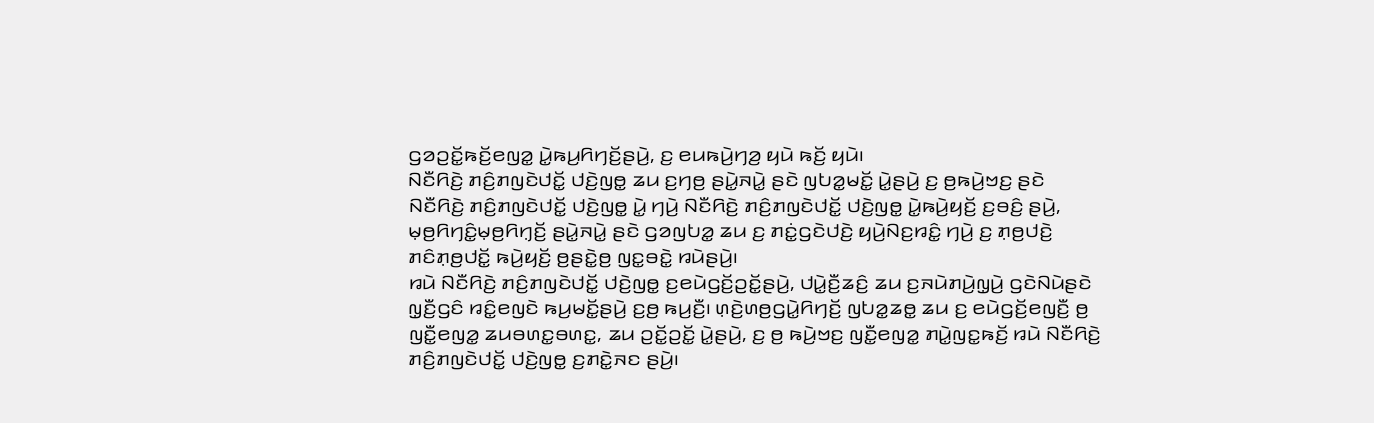ꤞꤤꤑꤢꤩ꤭ꤒꤢꤩ꤬ꤕꤜꤤ꤭ ꤣꤧ꤭ꤒꤣ꤬ꤖꤚꤢꤩ꤬ꤔꤣꤧ꤬, ꤢ꤬ ꤕꤣꤒꤣꤧ꤬ꤚꤤ꤬ ꤟꤣꤧ ꤒꤢꤩ꤬ ꤟꤣꤧ꤯
ꤡꤢꤪꤖꤢꤧ꤬ ꤊꤢꤨ꤬ꤊꤜꤢꤧꤓꤢꤩ꤭ ꤓꤢꤧ꤬ꤜꤥ꤭ ꤘꤣ ꤢ꤬ꤚꤥ꤬ ꤔꤣꤧ꤭ꤏꤣꤧ꤭ ꤔꤢꤧ ꤜꤝꤤ꤭ꤗꤢꤩ꤭ ꤣꤧ꤭ꤔꤣꤧ꤬ ꤢ꤬ ꤥ꤬ꤒꤣꤧ꤬ꤠꤢ꤬ ꤔꤢꤧ ꤡꤢꤪꤖꤢꤧ꤬ ꤊꤢꤨ꤬ꤊꤜꤢꤧꤓꤢꤩ꤭ ꤓꤢꤧ꤬ꤜꤥ꤭ ꤣꤧ꤭ ꤚꤣꤧ꤬ ꤡꤢꤪꤖꤢꤧ꤬ ꤊꤢꤨ꤬ꤊꤜꤢꤧꤓꤢꤩ꤭ ꤓꤢꤧ꤬ꤜꤥ꤭ ꤣꤧ꤭ꤒꤣꤧ꤬ꤟꤢꤩ꤬ ꤢ꤬ꤋꤢꤨ꤬ ꤔꤣꤧ꤬, ꤗ꤫ꤥ꤬ꤖꤚꤢꤨ꤭ꤗ꤫ꤥ꤬ꤖꤚ꤫ꤢꤩ꤬ ꤔꤣꤧ꤭ꤏꤣꤧ꤭ ꤔꤢꤧ ꤞꤤꤜꤝꤤ꤭ ꤘꤣ ꤢ꤬ ꤊꤢꤦ꤭ꤞꤢꤧꤓꤢꤧ꤬ ꤟꤣꤧ꤬ꤡꤢ꤬ꤙꤢꤨ꤭ ꤚꤣꤧ꤬ ꤢ꤬ ꤊ꤫ꤥ꤬ꤓꤢꤧ꤬ ꤊꤢꤨꤊ꤫ꤥ꤬ꤓꤢꤩ꤭ ꤒꤣꤧ꤬ꤟꤢꤩ꤬ ꤥ꤬ꤔꤢꤧ꤭ꤥ꤬ ꤜꤢ꤭ꤋꤢꤧ꤭ ꤙꤣꤧꤔꤣꤧ꤬꤯
ꤙꤣꤧ ꤡꤢꤪꤖꤢꤧ꤬ ꤊꤢꤨ꤬ꤊꤜꤢꤧꤓꤢꤩ꤭ ꤓꤢꤧ꤬ꤜꤥ꤭ ꤢ꤬ꤕꤣꤧꤞꤢꤩ꤬ꤑꤢꤩ꤭ꤔꤣꤧ꤬, ꤓꤣꤧ꤭ꤢꤪ꤬ꤘꤢꤨ꤬ ꤘꤣ ꤢ꤬ꤏꤣꤧꤊꤣꤧ꤬ꤜ꤫ꤣꤧ꤬ ꤞꤢꤧꤡꤣꤧꤔꤢꤧ ꤜ꤫ꤢꤪ꤬ꤞꤢꤨ ꤙꤢꤨ꤭ꤕꤜꤢꤧ ꤒꤣ꤬ꤗꤢꤩ꤭ꤔꤣꤧ꤬ ꤢ꤬ꤥ꤬ ꤒꤣ꤬ꤢꤪ꤬꤯ ꤛ꤫ꤢꤧ꤬ꤛꤥ꤬ꤞꤣꤧ꤭ꤖꤚꤢꤩ꤬ ꤜꤝꤤ꤭ꤘꤥ꤭ ꤘꤣ ꤢ꤬ ꤕꤣꤧꤞꤢꤩ꤬ꤕꤜꤢꤪ꤬ ꤥ꤬ ꤜꤢꤪ꤭ꤕꤜꤤ꤭ ꤘꤣꤋꤛꤢ꤭ꤋꤛꤢ꤭, ꤘꤣ ꤑꤢꤩ꤭ꤑꤢꤩ꤭ ꤣꤧ꤭ꤔꤣꤧ꤬, ꤢ꤬ ꤥ꤬ ꤒꤣꤧ꤬ꤠꤢ꤬ ꤜꤢꤪ꤭ꤕꤜꤤ꤭ ꤊꤣꤧ꤭ꤜꤢ꤭ꤒꤢꤩ꤬ ꤙꤣꤧ ꤡꤢꤪꤖꤢꤧ꤬ ꤊꤢꤨ꤬ꤊꤜꤢꤧꤓꤢꤩ꤭ ꤓꤢꤧ꤬ꤜꤥ꤭ ꤢ꤬ꤊꤢꤧ꤭ꤏꤢ ꤔꤣꤧ꤬꤯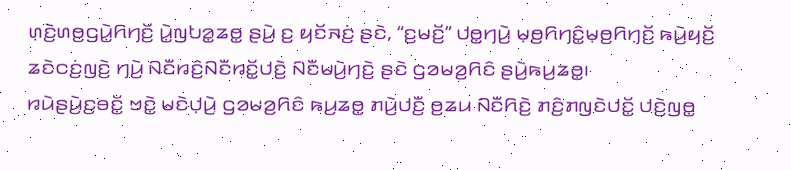ꤛ꤫ꤢꤧ꤬ꤛꤥ꤬ꤞꤣꤧ꤭ꤖꤚꤢꤩ꤬ ꤣꤧ꤭ꤜꤝꤤ꤭ꤘꤥ꤭ ꤔꤣꤧ꤬ ꤢ꤬ ꤟꤢꤩꤏꤢꤦ꤬ ꤔꤢꤧ, “ꤢ꤬ꤗꤢꤩ꤬” ꤓꤥ꤭ꤚꤣꤧ꤬ ꤗ꤫ꤥ꤬ꤖꤚꤢꤨ꤭ꤗ꤫ꤥ꤬ꤖꤚ꤫ꤢꤩ꤬ ꤒꤣꤧ꤬ꤟꤢꤩ꤬ ꤘꤢꤧꤍꤢꤦ꤬ꤜꤢꤧ꤬ ꤚꤣꤧ꤬ ꤡꤢꤪꤙꤢꤨ꤬ꤡꤢꤪꤙꤢꤩ꤭ꤓꤢꤧ꤬ ꤡꤢꤪꤗꤣꤧ꤬ꤚꤢꤧ꤬ ꤔꤢꤧ ꤞꤤꤗꤤ꤬ꤖꤢꤨ ꤔꤣꤧ꤬ꤒꤣ꤬ꤘꤥ꤭꤯
ꤙꤣꤧꤔꤣꤧ꤬ꤢ꤬ꤋꤢꤩ꤭ ꤠꤢꤧ꤭ ꤗꤢꤧꤓ꤫ꤣꤧ꤬ ꤞꤤꤗꤤ꤬ꤖꤢꤨ ꤒꤣ꤬ꤘꤥ꤭ ꤊꤣꤧ꤬ꤓꤢꤪ꤬ ꤥ꤬ꤘꤣ ꤡꤢꤪꤖꤢꤧ꤬ ꤊꤢꤨ꤬ꤊꤜꤢꤧꤓꤢꤩ꤭ ꤓꤢꤧ꤬ꤜꤥ꤭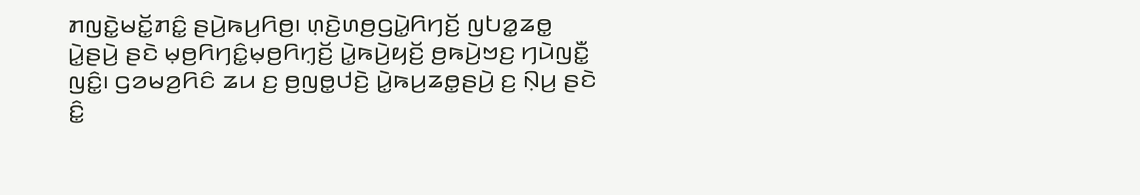ꤊꤜꤢꤧ꤭ꤗꤢꤩ꤭ꤊꤢꤨ꤭ ꤔꤣꤧ꤬ꤒꤣ꤬ꤖꤥ꤬꤯ ꤛ꤫ꤢꤧ꤬ꤛꤥ꤬ꤞꤣꤧ꤭ꤖꤚꤢꤩ꤬ ꤜꤝꤤ꤭ꤘꤥ꤭ ꤣꤧ꤭ꤔꤣꤧ꤬ ꤔꤢꤧ ꤗ꤫ꤥ꤬ꤖꤚꤢꤨ꤭ꤗ꤫ꤥ꤬ꤖꤚ꤫ꤢꤩ꤬ ꤣꤧ꤭ꤒꤣꤧ꤬ꤟꤢꤩ꤬ ꤥ꤬ꤒꤣꤧ꤬ꤠꤢ꤬ ꤚꤣꤧꤜꤢꤪ꤭ ꤜꤢꤨ꤭꤯ ꤞꤤꤗꤤ꤬ꤖꤢꤨ ꤘꤣ ꤢ꤬ ꤥ꤬ꤜꤥ꤭ꤓꤢꤧ꤬ ꤣꤧ꤭ꤒꤣ꤬ꤘꤥ꤭ꤔꤣꤧ꤬ ꤢ꤬ ꤡ꤫ꤣ꤬ ꤔꤢꤧ ꤢꤨ꤭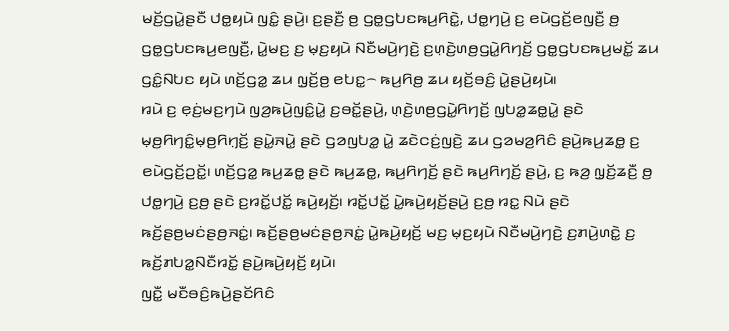ꤗꤢꤩ꤬ꤞꤣꤧ꤭ꤔꤢꤪ ꤓꤥ꤭ꤟꤣꤧ ꤜꤢꤨ꤭ ꤔꤣꤧ꤬꤯ ꤢ꤬ꤔꤢꤪ꤬ ꤥ꤬ ꤞꤥ꤭ꤞꤝꤢꤒꤣ꤬ꤖꤢꤧ꤭, ꤓꤥ꤭ꤚꤣꤧ꤬ ꤢ꤬ ꤕꤣꤧꤞꤢꤩ꤬ꤕꤜꤢꤪ꤬ ꤥ꤬ ꤞꤥ꤭ꤞꤝꤢꤒꤣ꤬ꤕꤜꤢꤪ꤬, ꤣꤧ꤭ꤗꤢ꤬ ꤢ꤬ ꤗ꤫ꤢ꤬ꤟꤣꤧ ꤡꤢꤪꤗꤣꤧ꤬ꤚꤢꤧ꤬ ꤢ꤬ꤛ꤫ꤢꤧ꤬ꤛꤥ꤬ꤞꤣꤧ꤭ꤖꤚꤢꤩ꤬ ꤞꤥ꤭ꤞꤝꤢꤒꤣ꤬ꤗꤢꤩ꤭ ꤘꤣ ꤞꤢꤨ꤭ꤡꤝꤢ ꤟꤣꤧ ꤛꤢꤩ꤬ꤞꤤ꤭ ꤘꤣ ꤜ꤫ꤢꤩ꤬ꤥ꤬ ꤕꤝꤢ꤭꤮ ꤒꤣ꤬ꤖꤥ꤬ ꤘꤣ ꤟꤢꤩ꤬ꤋꤢꤨ꤬ ꤣꤧ꤭ꤔꤣꤧ꤬ꤟꤣꤧ꤯
ꤙꤣꤧ ꤢ꤬ ꤕ꤫ꤢꤦ꤬ꤗꤢ꤬ꤚꤣꤧ ꤜꤤ꤬ꤒꤣꤧ꤬ꤜꤢꤨ꤭ꤣꤧ꤭ ꤢ꤬ꤋꤢꤩ꤭ꤔꤣꤧ꤬, ꤛ꤫ꤢꤧ꤬ꤛꤥ꤬ꤞꤣꤧ꤭ꤖꤚꤢꤩ꤬ ꤜꤝꤤ꤭ꤘꤥ꤭ꤣꤧ꤭ ꤔꤢꤧ ꤗ꤫ꤥ꤬ꤖꤚꤢꤨ꤭ꤗ꤫ꤥ꤬ꤖꤚ꤫ꤢꤩ꤬ ꤔꤣꤧ꤭ꤏꤣꤧ꤭ ꤔꤢꤧ ꤞꤤꤜꤝꤤ꤭ ꤣꤧ꤭ ꤘꤢꤧꤍꤢꤦ꤬ꤜꤢꤧ꤬ ꤘꤣ ꤞꤤꤗꤤ꤬ꤖꤢꤨ ꤔꤣꤧ꤬ꤒꤣ꤬ꤘꤥ꤭ ꤢ꤬ ꤕꤣꤧꤞꤢꤩ꤬ꤑꤢꤩ꤭꤯ ꤛꤢꤩ꤬ꤞꤤ꤭ ꤒꤣ꤬ꤘꤥ꤭ ꤔꤢꤧ ꤒꤣ꤬ꤘꤥ꤭, ꤒꤣ꤬ꤖꤚꤢꤩ꤬ ꤔꤢꤧ ꤒꤣ꤬ꤖꤚꤢꤩ꤬ ꤔꤣꤧ꤬, ꤢ꤬ ꤒꤤ꤬ ꤜ꤫ꤢꤩ꤬ꤘꤢꤪ꤬ ꤥ꤬ ꤓꤥ꤭ꤚꤣꤧ꤬ ꤢ꤬ꤥ꤬ ꤔꤢꤧ ꤢ꤬ꤙꤢꤩ꤭ꤓꤢꤩ꤭ ꤒꤣꤧ꤬ꤟꤢꤩ꤬꤯ ꤙꤢꤩ꤭ꤓꤢꤩ꤭ ꤣꤧ꤭ꤒꤣꤧ꤬ꤟꤢꤩ꤬ꤔꤣꤧ꤬ ꤢ꤬ꤥ꤬ ꤙꤢ꤭ ꤡꤣꤧ ꤔꤢꤧ ꤒꤢꤩ꤬ꤔꤥ꤬ꤗꤢꤦꤔꤥ꤬ꤏꤢꤦ꤭꤯ ꤒꤢꤩ꤬ꤔꤥ꤬ꤗꤢꤦꤔꤥ꤬ꤏꤢꤦ꤭ ꤣꤧ꤭ꤒꤣꤧ꤬ꤟꤢꤩ꤬ ꤗꤢ꤬ ꤗ꤫ꤢ꤬ꤟꤣꤧ ꤡꤢꤪꤗꤣꤧ꤬ꤚꤢꤧ꤬ ꤢ꤬ꤊꤣꤧ꤬ꤛꤢꤧ꤭ ꤢ꤬ ꤒꤢꤩ꤬ꤊꤝꤤ꤭ꤡꤢꤪꤙꤢꤩ꤭ ꤔꤣꤧ꤬ꤒꤣꤧ꤬ꤟꤢꤩ꤬ ꤟꤣꤧ꤯
ꤜꤢꤪ꤭ ꤗꤢꤪꤋꤢꤨ꤬ꤒꤣꤧ꤬ꤔꤢꤩꤖꤢꤨ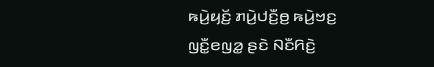ꤒꤣꤧ꤬ꤟꤢꤩ꤬ ꤊꤣꤧ꤬ꤓꤢꤪ꤬ꤥ꤬ ꤒꤣꤧ꤬ꤠꤢ꤬ ꤜꤢꤪ꤭ꤕꤜꤤ꤭ ꤔꤢꤧ ꤡꤢꤪꤖꤢꤧ꤬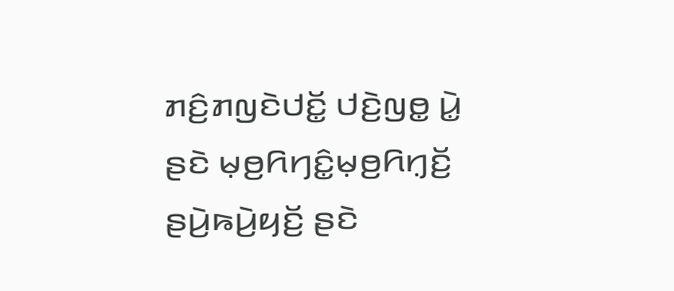ꤊꤢꤨ꤬ꤊꤜꤢꤧꤓꤢꤩ꤭ ꤓꤢꤧ꤬ꤜꤥ꤭ ꤣꤧ꤭ ꤔꤢꤧ ꤗ꤫ꤥ꤬ꤖꤚꤢꤨ꤭ꤗ꤫ꤥ꤬ꤖꤚ꤫ꤢꤩ꤬ ꤔꤣꤧ꤬ꤒꤣꤧ꤬ꤟꤢꤩ꤬ ꤔꤢꤧ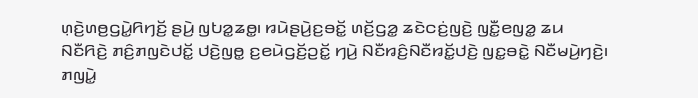ꤛ꤫ꤢꤧ꤬ꤛꤥ꤬ꤞꤣꤧ꤭ꤖꤚꤢꤩ꤬ ꤔꤣꤧ꤬ ꤜꤝꤤ꤭ꤘꤥ꤭꤯ ꤙꤣꤧꤔꤣꤧ꤬ꤢ꤬ꤋꤢꤩ꤭ ꤛꤢꤩ꤬ꤞꤤ꤭ ꤘꤢꤧꤍꤢꤦ꤬ꤜꤢꤧ꤬ ꤜꤢꤪ꤭ꤕꤜꤤ꤭ ꤘꤣ ꤡꤢꤪꤖꤢꤧ꤬ ꤊꤢꤨ꤬ꤊꤜꤢꤧꤓꤢꤩ꤭ ꤓꤢꤧ꤬ꤜꤥ꤭ ꤢ꤬ꤕꤣꤧꤞꤢꤩ꤬ꤑꤢꤩ꤭ ꤚꤣꤧ꤬ ꤡꤢꤪꤙꤢꤨ꤬ꤡꤢꤪꤙꤢꤩ꤭ꤓꤢꤧ꤬ ꤜꤢ꤭ꤋꤢꤧ꤭ ꤡꤢꤪꤗꤣꤧ꤬ꤚꤢꤧ꤬꤯
ꤊꤜꤣꤧ꤭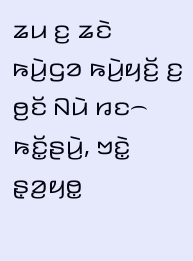ꤘꤣ ꤢ꤬ ꤘꤢꤧ ꤒꤣꤧ꤬ꤞꤤ ꤒꤣꤧ꤬ꤟꤢꤩ꤬ ꤢ꤬ ꤥ꤬ꤢꤩ ꤡꤣꤧ ꤙꤢ꤮ ꤒꤢꤩ꤭ꤔꤣꤧ꤬, ꤠꤢꤧ꤭ ꤔ꤫ꤤ꤬ꤟꤥ꤭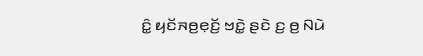ꤢꤨ꤭ ꤟꤢꤩꤏꤥ꤬ꤕ꤫ꤢꤩ꤬ ꤠꤢꤧ꤭ ꤔꤢꤧ ꤢ꤬ ꤥ꤬ ꤡꤣꤧ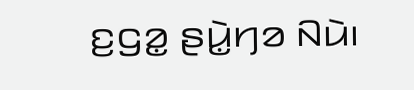ꤢ꤬ꤞꤤ꤭ ꤔꤣꤧ꤭ꤚꤤ ꤡꤣꤧ꤯